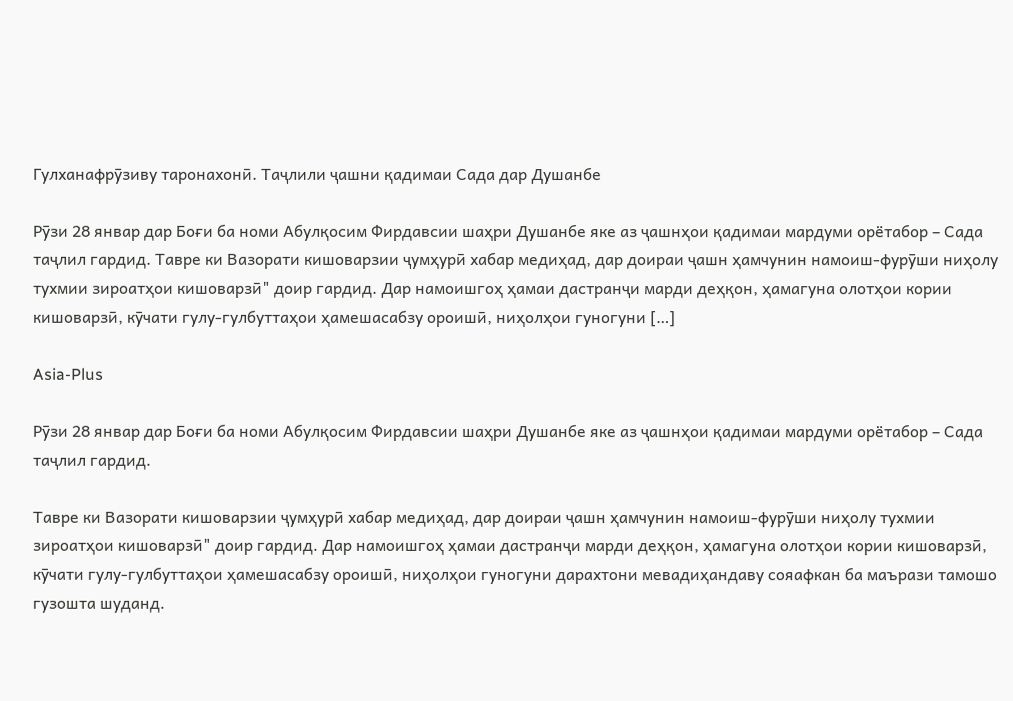Гулханафрӯзиву таронахонӣ. Таҷлили ҷашни қадимаи Сада дар Душанбе

Рӯзи 28 январ дар Боғи ба номи Абулқосим Фирдавсии шаҳри Душанбе яке аз ҷашнҳои қадимаи мардуми орётабор – Сада таҷлил гардид. Тавре ки Вазорати кишоварзии ҷумҳурӣ хабар медиҳад, дар доираи ҷашн ҳамчунин намоиш-фурӯши ниҳолу тухмии зироатҳои кишоварзӣ" доир гардид. Дар намоишгоҳ ҳамаи дастранҷи марди деҳқон, ҳамагуна олотҳои кории кишоварзӣ, кӯчати гулу-гулбуттаҳои ҳамешасабзу ороишӣ, ниҳолҳои гуногуни […]

Asia-Plus

Рӯзи 28 январ дар Боғи ба номи Абулқосим Фирдавсии шаҳри Душанбе яке аз ҷашнҳои қадимаи мардуми орётабор – Сада таҷлил гардид.

Тавре ки Вазорати кишоварзии ҷумҳурӣ хабар медиҳад, дар доираи ҷашн ҳамчунин намоиш-фурӯши ниҳолу тухмии зироатҳои кишоварзӣ" доир гардид. Дар намоишгоҳ ҳамаи дастранҷи марди деҳқон, ҳамагуна олотҳои кории кишоварзӣ, кӯчати гулу-гулбуттаҳои ҳамешасабзу ороишӣ, ниҳолҳои гуногуни дарахтони мевадиҳандаву сояафкан ба маърази тамошо гузошта шуданд.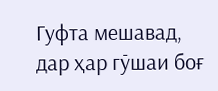Гуфта мешавад, дар ҳар гӯшаи боғ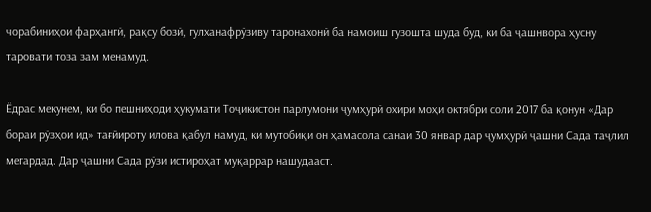чорабиниҳои фарҳангӣ, рақсу бозӣ, гулханафрӯзиву таронахонӣ ба намоиш гузошта шуда буд, ки ба ҷашнвора ҳусну таровати тоза зам менамуд.

Ёдрас мекунем, ки бо пешниҳоди ҳукумати Тоҷикистон парлумони ҷумҳурӣ охири моҳи октябри соли 2017 ба қонун «Дар бораи рӯзҳои ид» тағйироту илова қабул намуд, ки мутобиқи он ҳамасола санаи 30 январ дар ҷумҳурӣ ҷашни Сада таҷлил мегардад. Дар ҷашни Сада рӯзи истироҳат муқаррар нашудааст.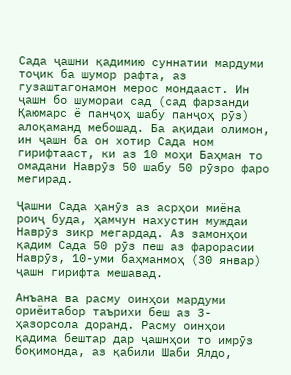Сада ҷашни қадимию суннатии мардуми тоҷик ба шумор рафта, аз гузаштагонамон мерос мондааст. Ин ҷашн бо шумораи сад (сад фарзанди Қаюмарс ё панҷоҳ шабу панҷоҳ рӯз) алоқаманд мебошад. Ба ақидаи олимон, ин ҷашн ба он хотир Сада ном гирифтааст, ки аз 10 моҳи Баҳман то омадани Наврӯз 50 шабу 50 рӯзро фаро мегирад.

Ҷашни Сада ҳанӯз аз асрҳои миёна роиҷ буда, ҳамчун нахустин муждаи Наврӯз зикр мегардад. Аз замонҳои қадим Сада 50 рӯз пеш аз фарорасии Наврӯз, 10-уми баҳманмоҳ (30 январ) ҷашн гирифта мешавад.

Анъана ва расму оинҳои мардуми ориёитабор таърихи беш аз 3-ҳазорсола доранд. Расму оинҳои қадима бештар дар ҷашнҳои то имрӯз боқимонда, аз қабили Шаби Ялдо,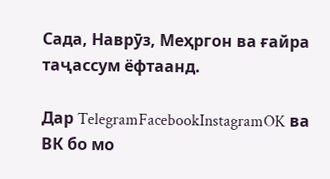Сада, Наврӯз, Меҳргон ва ғайра таҷассум ёфтаанд.

Дар TelegramFacebookInstagramOK ва ВК бо мо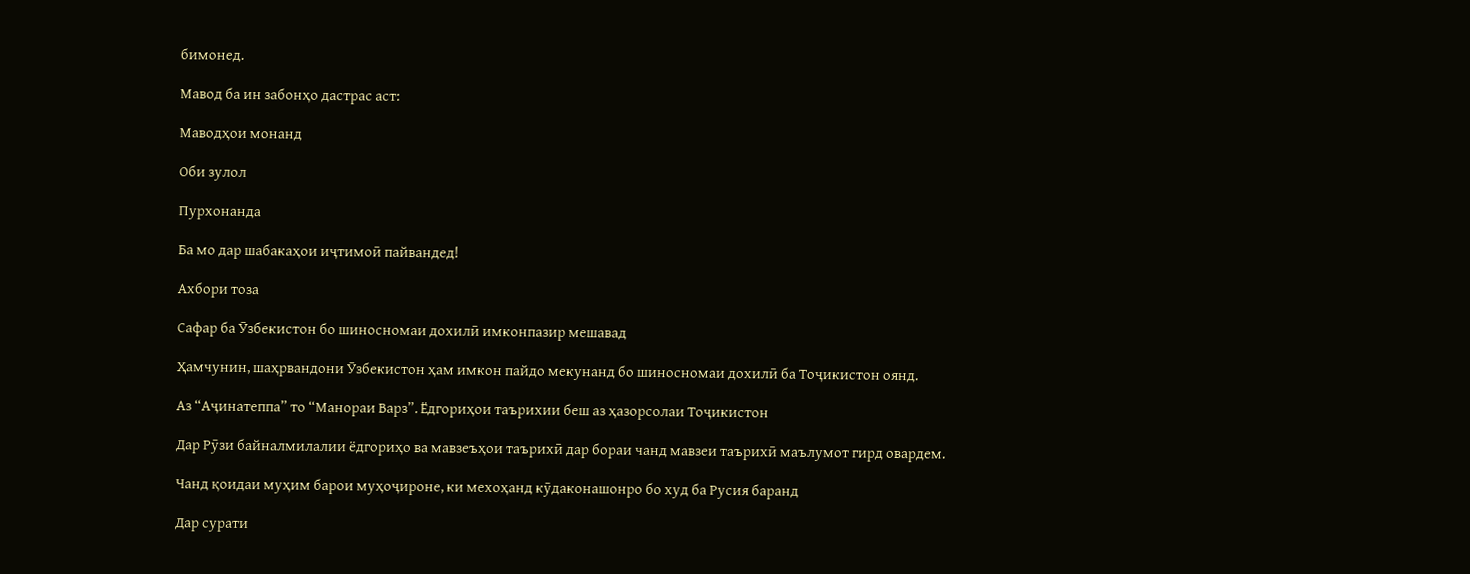бимонед.

Мавод ба ин забонҳо дастрас аст:

Маводҳои монанд

Оби зулол

Пурхонанда

Ба мо дар шабакаҳои иҷтимоӣ пайвандед!

Ахбори тоза

Сафар ба Ӯзбекистон бо шиносномаи дохилӣ имконпазир мешавад

Ҳамчунин, шаҳрвандони Ӯзбекистон ҳам имкон пайдо мекунанд бо шиносномаи дохилӣ ба Тоҷикистон оянд.

Аз “Аҷинатеппа” то “Манораи Варз”. Ёдгориҳои таърихии беш аз ҳазорсолаи Тоҷикистон

Дар Рӯзи байналмилалии ёдгориҳо ва мавзеъҳои таърихӣ дар бораи чанд мавзеи таърихӣ маълумот гирд овардем.

Чанд қоидаи муҳим барои муҳоҷироне, ки мехоҳанд кӯдаконашонро бо худ ба Русия баранд

Дар сурати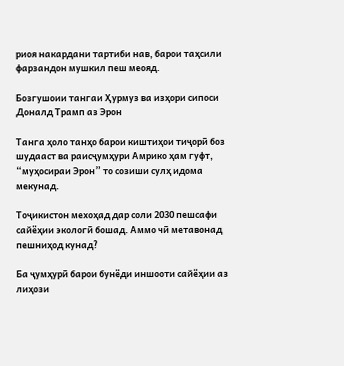риоя накардани тартиби нав, барои таҳсили фарзандон мушкил пеш меояд.

Бозгушоии тангаи Ҳурмуз ва изҳори сипоси Доналд Трамп аз Эрон

Танга ҳоло танҳо барои киштиҳои тиҷорӣ боз шудааст ва раисҷумҳури Амрико ҳам гуфт, “муҳосираи Эрон” то созиши сулҳ идома мекунад.

Тоҷикистон мехоҳад дар соли 2030 пешсафи сайёҳии экологӣ бошад. Аммо чӣ метавонад пешниҳод кунад?

Ба ҷумҳурӣ барои бунёди иншооти сайёҳии аз лиҳози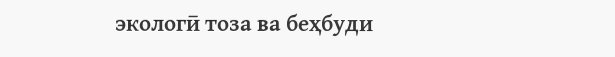экологӣ тоза ва беҳбуди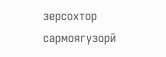зерсохтор сармоягузорӣ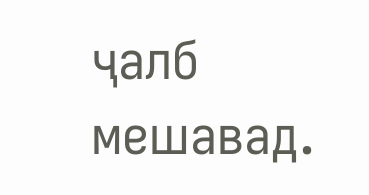ҷалб мешавад.